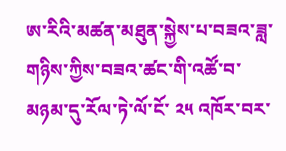ཨ་རིའི་མཚན་མཐུན་སྐྱེས་པ་བཟའ་ཟླ་གཉིས་ཀྱིས་བཟའ་ཚང་གི་འཚོ་བ་མཉམ་དུ་རོལ་ཏེ་ལོ་ངོ་ ༢༥ འཁོར་བར་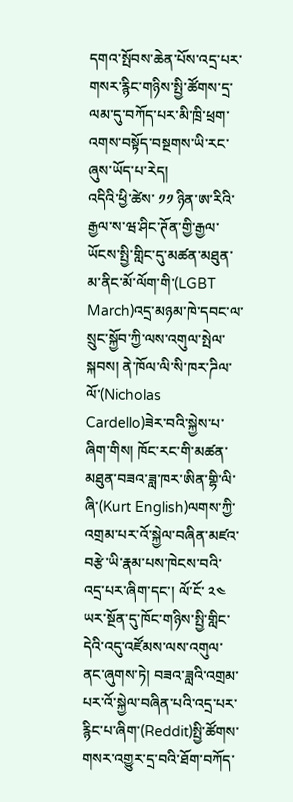དགའ་སྤོབས་ཆེན་པོས་འདྲ་པར་གསར་རྙིང་གཉིས་སྤྱི་ཚོགས་དྲ་ལམ་དུ་བཀོད་པར་མི་ཁྲི་ཕྲག་འགས་བསྟོད་བསྔགས་ཡི་རང་ཞུས་ཡོད་པ་རེད།
འདིའི་ཕྱི་ཚེས་ ༡༡ ཉིན་ཨ་རིའི་རྒྱལ་ས་ཝ་ཤིང་ཊོན་གྱི་རྒྱལ་ཡོངས་སྤྱི་གླིང་དུ་མཚན་མཐུན་མ་ནིང་མོ་ལོག་གི་(LGBT March)འདྲ་མཉམ་ཁེ་དབང་ལ་སྲུང་སྐྱོབ་ཀྱི་ལས་འགུལ་སྤེལ་སྐབས། ནེ་ཁོལ་ལི་སི་ཁར་ཌིལ་ལོ་(Nicholas Cardello)ཟེར་བའི་སྐྱེས་པ་ཞིག་གིས། ཁོང་རང་གི་མཚན་མཐུན་བཟའ་ཟླ་ཁར་ཨིན་གྷི་ལི་ཞི་(Kurt English)ལགས་ཀྱི་འགྲམ་པར་འོ་སྐྱེལ་བཞིན་མཛའ་བརྩེ་ཡི་རྣམ་པས་ཁེངས་བའི་འདྲ་པར་ཞིག་དང་། ལོ་ངོ་ ༢༤ ཡར་སྔོན་དུ་ཁོང་གཉིས་སྤྱི་གླིང་དེའི་འདུ་འཛོམས་ལས་འགུལ་ནང་ཞུགས་ཏེ། བཟའ་ཟླའི་འགྲམ་པར་འོ་སྐྱེལ་བཞིན་པའི་འདྲ་པར་རྙིང་པ་ཞིག་(Reddit)སྤྱི་ཚོགས་གསར་འགྱུར་དྲ་བའི་ཐོག་བཀོད་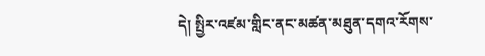དེ། སྤྱིར་འཛམ་གླིང་ནང་མཚན་མཐུན་དགའ་རོགས་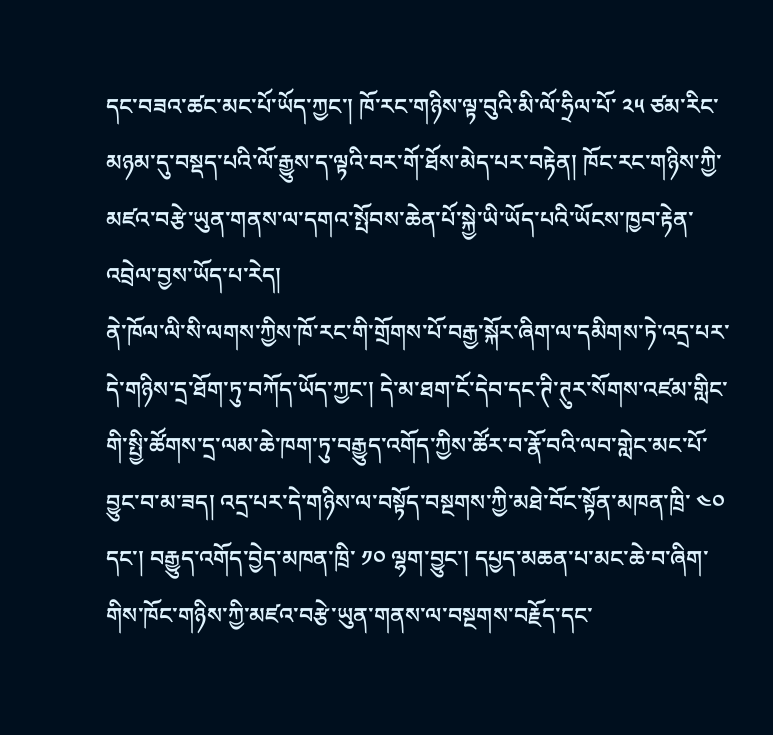དང་བཟའ་ཚང་མང་པོ་ཡོད་ཀྱང་། ཁོ་རང་གཉིས་ལྟ་བུའི་མི་ལོ་ཧྲིལ་པོ་ ༢༥ ཙམ་རིང་མཉམ་དུ་བསྡད་པའི་ལོ་རྒྱུས་ད་ལྟའི་བར་གོ་ཐོས་མེད་པར་བརྟེན། ཁོང་རང་གཉིས་ཀྱི་མཛའ་བརྩེ་ཡུན་གནས་ལ་དགའ་སྤོབས་ཆེན་པོ་སྐྱེ་ཡི་ཡོད་པའི་ཡོངས་ཁྱབ་རྟེན་འབྲེལ་བྱས་ཡོད་པ་རེད།
ནེ་ཁོལ་ལི་སི་ལགས་ཀྱིས་ཁོ་རང་གི་གྲོགས་པོ་བརྒྱ་སྐོར་ཞིག་ལ་དམིགས་ཏེ་འདྲ་པར་དེ་གཉིས་དྲ་ཐོག་ཏུ་བཀོད་ཡོད་ཀྱང་། དེ་མ་ཐག་ངོ་དེབ་དང་ཊི་ཊུར་སོགས་འཛམ་གླིང་གི་སྤྱི་ཚོགས་དྲ་ལམ་ཆེ་ཁག་ཏུ་བརྒྱུད་འགོད་ཀྱིས་ཚོར་བ་རྣོ་བའི་ལབ་གླེང་མང་པོ་བྱུང་བ་མ་ཟད། འདྲ་པར་དེ་གཉིས་ལ་བསྟོད་བསྔགས་ཀྱི་མཐེ་བོང་སྟོན་མཁན་ཁྲི་ ༤༠ དང་། བརྒྱུད་འགོད་བྱེད་མཁན་ཁྲི་ ༡༠ ལྷག་བྱུང་། དཔྱད་མཆན་པ་མང་ཆེ་བ་ཞིག་གིས་ཁོང་གཉིས་ཀྱི་མཛའ་བརྩེ་ཡུན་གནས་ལ་བསྔགས་བརྗོད་དང་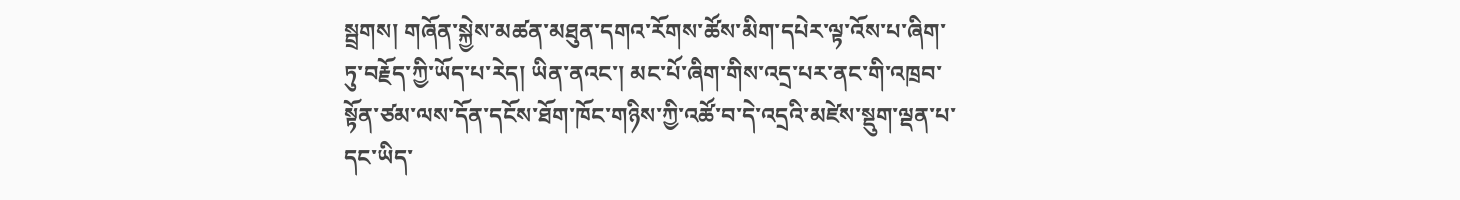སྦྲགས། གཞོན་སྐྱེས་མཚན་མཐུན་དགའ་རོགས་ཚོས་མིག་དཔེར་ལྟ་འོས་པ་ཞིག་ཏུ་བརྗོད་ཀྱི་ཡོད་པ་རེད། ཡིན་ནའང་། མང་པོ་ཞིག་གིས་འདྲ་པར་ནང་གི་འཁྲབ་སྟོན་ཙམ་ལས་དོན་དངོས་ཐོག་ཁོང་གཉིས་ཀྱི་འཚོ་བ་དེ་འདྲའི་མཛེས་སྡུག་ལྡན་པ་དང་ཡིད་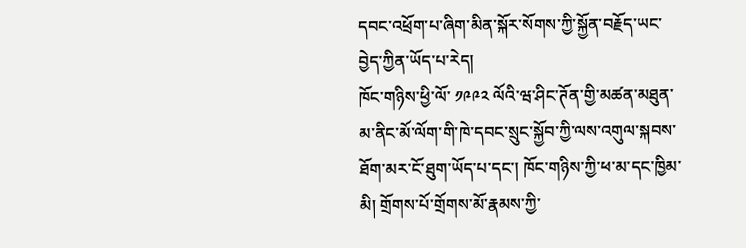དབང་འཕྲོག་པ་ཞིག་མིན་སྐོར་སོགས་ཀྱི་སྐྱོན་བརྗོད་ཡང་བྱེད་ཀྱིན་ཡོད་པ་རེད།
ཁོང་གཉིས་ཕྱི་ལོ་ ༡༩༩༢ ལོའི་ཝ་ཤིང་ཊོན་གྱི་མཚན་མཐུན་མ་ནིང་མོ་ལོག་གི་ཁེ་དབང་སྲུང་སྐྱོབ་ཀྱི་ལས་འགུལ་སྐབས་ཐོག་མར་ངོ་ཐུག་ཡོད་པ་དང་། ཁོང་གཉིས་ཀྱི་ཕ་མ་དང་ཁྱིམ་མི། གྲོགས་པོ་གྲོགས་མོ་རྣམས་ཀྱི་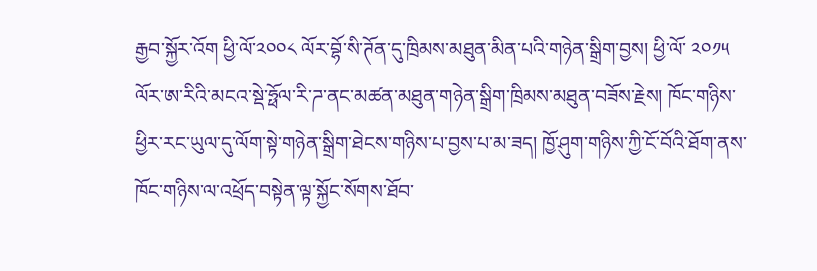རྒྱབ་སྐྱོར་འོག ཕྱི་ལོ་༢༠༠༨ ལོར་བྷོ་སི་ཊོན་དུ་ཁྲིམས་མཐུན་མིན་པའི་གཉེན་སྒྲིག་བྱས། ཕྱི་ལོ་ ༢༠༡༥ ལོར་ཨ་རིའི་མངའ་སྡེ་ཧྥོལ་རི་ཌ་ནང་མཚན་མཐུན་གཉེན་སྒྲིག་ཁྲིམས་མཐུན་བཟོས་རྗེས། ཁོང་གཉིས་ཕྱིར་རང་ཡུལ་དུ་ལོག་སྟེ་གཉེན་སྒྲིག་ཐེངས་གཉིས་པ་བྱས་པ་མ་ཟད། ཁྱོ་ཤུག་གཉིས་ཀྱི་ངོ་བོའི་ཐོག་ནས་ཁོང་གཉིས་ལ་འཕྲོད་བསྟེན་ལྟ་སྐྱོང་སོགས་ཐོབ་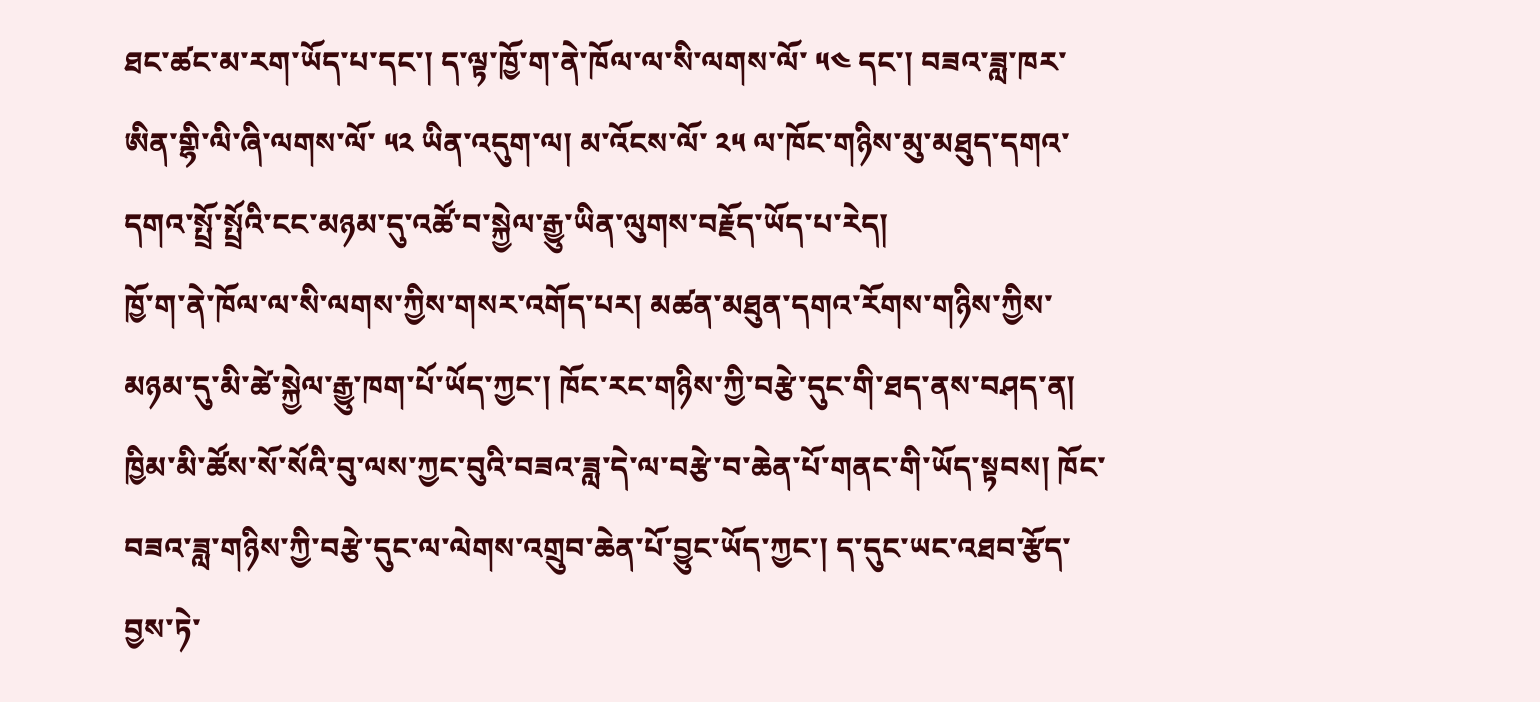ཐང་ཚང་མ་རག་ཡོད་པ་དང་། ད་ལྟ་ཁྱོ་ག་ནེ་ཁོལ་ལ་སི་ལགས་ལོ་ ༥༤ དང་། བཟའ་ཟླ་ཁར་ཨིན་གྷི་ལི་ཞི་ལགས་ལོ་ ༥༢ ཡིན་འདུག་ལ། མ་འོངས་ལོ་ ༢༥ ལ་ཁོང་གཉིས་མུ་མཐུད་དགའ་དགའ་སྤྲོ་སྤྲོའི་ངང་མཉམ་དུ་འཚོ་བ་སྐྱེལ་རྒྱུ་ཡིན་ལུགས་བརྗོད་ཡོད་པ་རེད།
ཁྱོ་ག་ནེ་ཁོལ་ལ་སི་ལགས་ཀྱིས་གསར་འགོད་པར། མཚན་མཐུན་དགའ་རོགས་གཉིས་ཀྱིས་མཉམ་དུ་མི་ཚེ་སྐྱེལ་རྒྱུ་ཁག་པོ་ཡོད་ཀྱང་། ཁོང་རང་གཉིས་ཀྱི་བརྩེ་དུང་གི་ཐད་ནས་བཤད་ན། ཁྱིམ་མི་ཚོས་སོ་སོའི་བུ་ལས་ཀྱང་བུའི་བཟའ་ཟླ་དེ་ལ་བརྩེ་བ་ཆེན་པོ་གནང་གི་ཡོད་སྟབས། ཁོང་བཟའ་ཟླ་གཉིས་ཀྱི་བརྩེ་དུང་ལ་ལེགས་འགྲུབ་ཆེན་པོ་བྱུང་ཡོད་ཀྱང་། ད་དུང་ཡང་འཐབ་རྩོད་བྱས་ཏེ་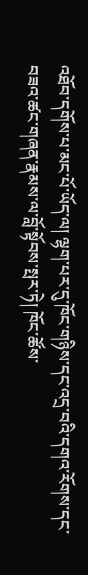འཐོབ་དགོས་པ་མང་པོ་ཡོད་ལ། ལྷག་པར་དུ་ཁོང་གཉིས་དང་འདྲ་བའི་དགའ་རོགས་དང་བཟའ་ཚང་གཞན་རྣམས་ལ་བློ་སྟོབས་སྤར་ཏེ། ཁོང་ཚོས་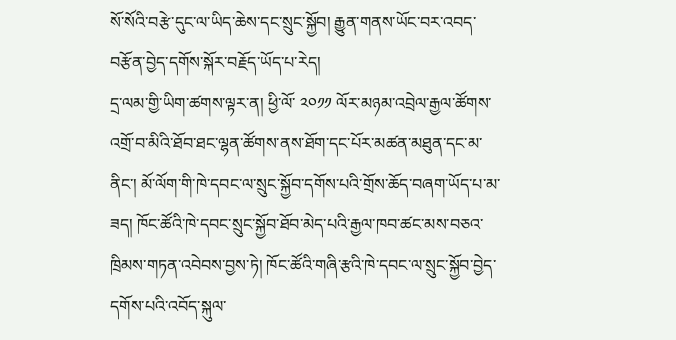སོ་སོའི་བརྩེ་དུང་ལ་ཡིད་ཆེས་དང་སྲུང་སྐྱོབ། རྒྱུན་གནས་ཡོང་བར་འབད་བརྩོན་བྱེད་དགོས་སྐོར་བརྗོད་ཡོད་པ་རེད།
དྲ་ལམ་གྱི་ཡིག་ཚགས་ལྟར་ན། ཕྱི་ལོ་ ༢༠༡༡ ལོར་མཉམ་འབྲེལ་རྒྱལ་ཚོགས་འགྲོ་བ་མིའི་ཐོབ་ཐང་ལྷན་ཚོགས་ནས་ཐོག་དང་པོར་མཚན་མཐུན་དང་མ་ནིང་། མོ་ལོག་གི་ཁེ་དབང་ལ་སྲུང་སྐྱོབ་དགོས་པའི་གྲོས་ཆོད་བཞག་ཡོད་པ་མ་ཟད། ཁོང་ཚོའི་ཁེ་དབང་སྲུང་སྐྱོབ་ཐོབ་མེད་པའི་རྒྱལ་ཁབ་ཚང་མས་བཅའ་ཁྲིམས་གཏན་འབེབས་བྱས་ཏེ། ཁོང་ཚོའི་གཞི་རྩའི་ཁེ་དབང་ལ་སྲུང་སྐྱོབ་བྱེད་དགོས་པའི་འབོད་སྐུལ་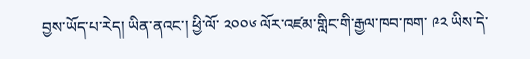བྱས་ཡོད་པ་རེད། ཡིན་ནའང་། ཕྱི་ལོ་ ༢༠༠༦ ལོར་འཛམ་གླིང་གི་རྒྱལ་ཁབ་ཁག་ ༩༢ ཡིས་དེ་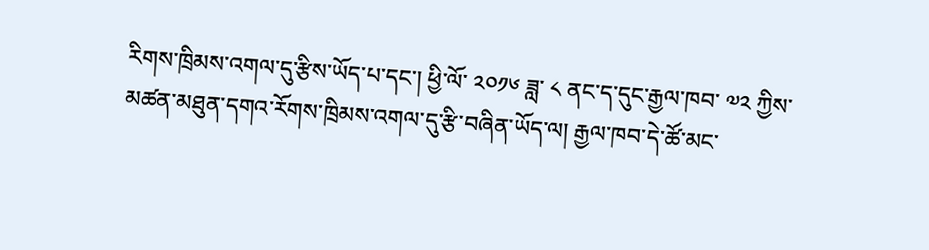རིགས་ཁྲིམས་འགལ་དུ་རྩིས་ཡོད་པ་དང་། ཕྱི་ལོ་ ༢༠༡༦ ཟླ་ ༨ ནང་ད་དུང་རྒྱལ་ཁབ་ ༧༢ ཀྱིས་མཚན་མཐུན་དགའ་རོགས་ཁྲིམས་འགལ་དུ་རྩི་བཞིན་ཡོད་ལ། རྒྱལ་ཁབ་དེ་ཚོ་མང་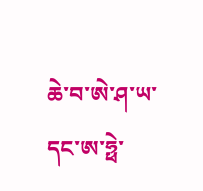ཆེ་བ་ཨེ་ཤ་ཡ་དང་ཨ་ཧྥེ་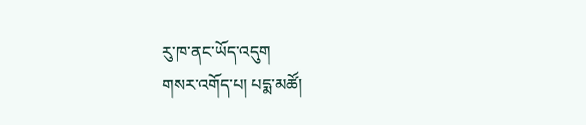རུ་ཁ་ནང་ཡོད་འདུག
གསར་འགོད་པ། པདྨ་མཚོ།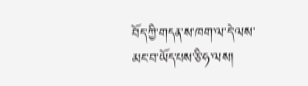བོད་ཀྱི་གདན་ས་ཁག་ལ་དེ་ལས་མང་བ་ཡོད་པས་ཅི་ཧ་ལས།